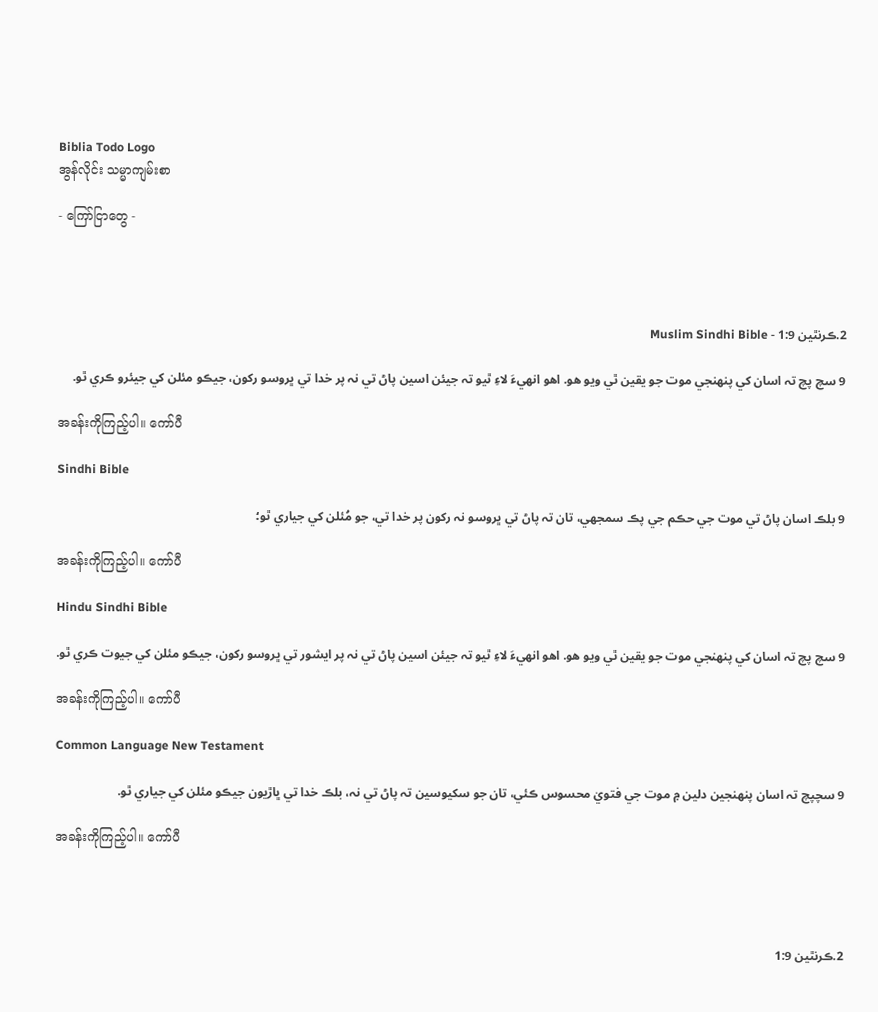Biblia Todo Logo
အွန်လိုင်း သမ္မာကျမ်းစာ

- ကြော်ငြာတွေ -




2.ڪرنٿين 1:9 - Muslim Sindhi Bible

9 سچ پچ تہ اسان کي پنهنجي موت جو يقين ٿي ويو هو. اهو انهيءَ لاءِ ٿيو تہ جيئن اسين پاڻ تي نہ پر خدا تي ڀروسو رکون، جيڪو مئلن کي جيئرو ڪري ٿو.

အခန်းကိုကြည့်ပါ။ ကော်ပီ

Sindhi Bible

9 بلڪ اسان پاڻ تي موت جي حڪم جي پڪ سمجهي، تان تہ پاڻ تي ڀروسو نہ رکون پر خدا تي، جو مُئلن کي جياري ٿو؛

အခန်းကိုကြည့်ပါ။ ကော်ပီ

Hindu Sindhi Bible

9 سچ پچ تہ اسان کي پنهنجي موت جو يقين ٿي ويو هو. اهو انهيءَ لاءِ ٿيو تہ جيئن اسين پاڻ تي نہ پر ايشور تي ڀروسو رکون، جيڪو مئلن کي جيوت ڪري ٿو.

အခန်းကိုကြည့်ပါ။ ကော်ပီ

Common Language New Testament

9 سچپچ تہ اسان پنھنجين دلين ۾ موت جي فتويٰ محسوس ڪئي، تان جو سکيوسين تہ پاڻ تي نہ، بلڪ خدا تي ڀاڙيون جيڪو مئلن کي جياري ٿو.

အခန်းကိုကြည့်ပါ။ ကော်ပီ




2.ڪرنٿين 1:9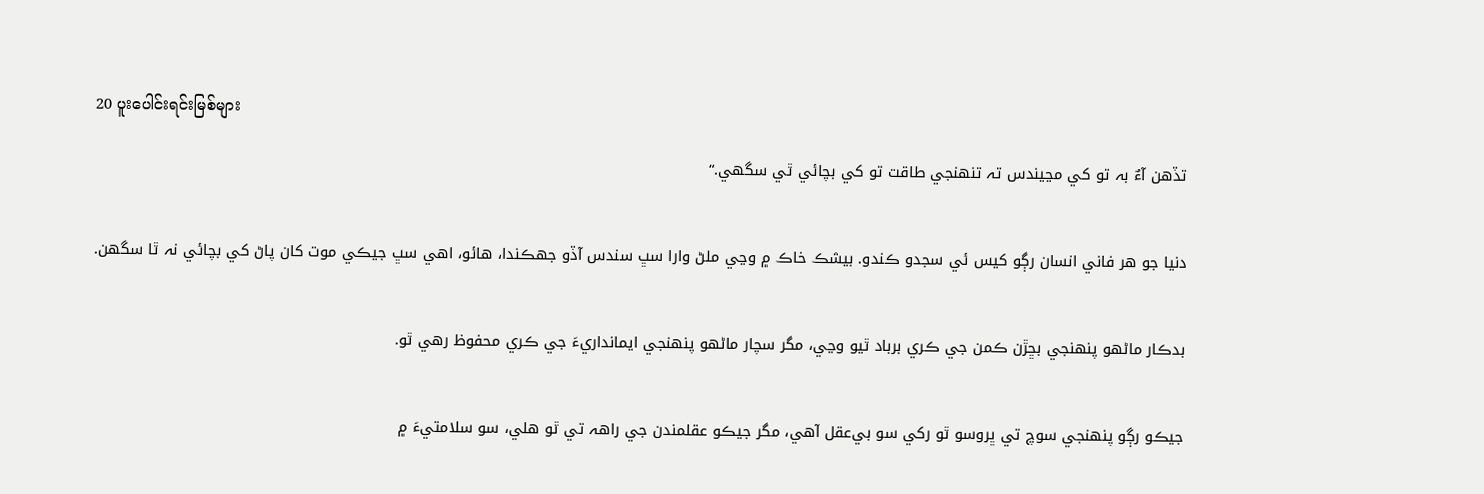20 ပူးပေါင်းရင်းမြစ်များ

تڏهن آءٌ بہ تو کي مڃيندس تہ تنهنجي طاقت تو کي بچائي ٿي سگھي.“


دنيا جو هر فاني انسان رڳو کيس ئي سجدو ڪندو. بيشڪ خاڪ ۾ وڃي ملڻ وارا سڀ سندس آڏو جھڪندا، هائو، اهي سڀ جيڪي موت کان پاڻ کي بچائي نہ ٿا سگھن.


بدڪار ماڻهو پنهنجي بڇڙن ڪمن جي ڪري برباد ٿيو وڃي، مگر سچار ماڻهو پنهنجي ايمانداريءَ جي ڪري محفوظ رهي ٿو.


جيڪو رڳو پنهنجي سوچ تي ڀروسو ٿو رکي سو بي‌عقل آهي، مگر جيڪو عقلمندن جي راهہ تي ٿو هلي، سو سلامتيءَ ۾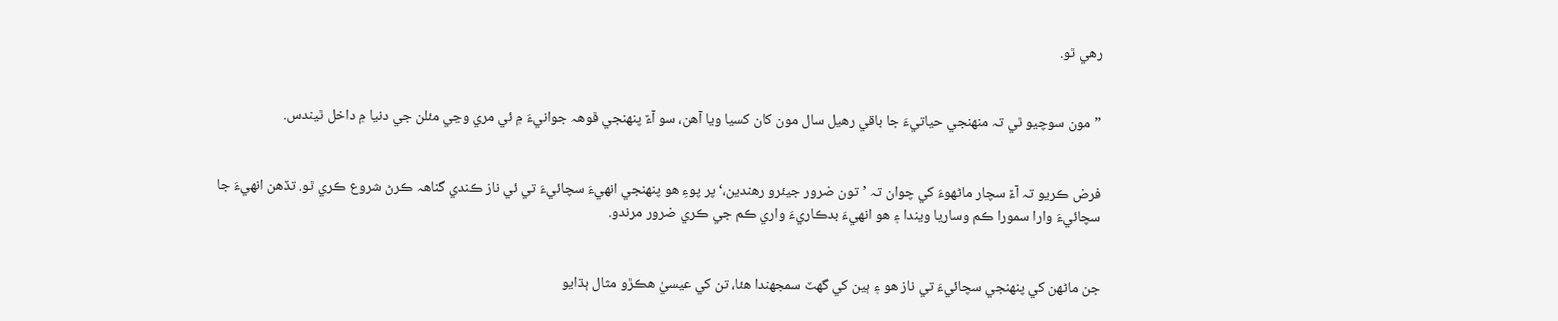رهي ٿو.


”مون سوچيو ٿي تہ منهنجي حياتيءَ جا باقي رهيل سال مون کان کسيا ويا آهن، سو آءٌ پنهنجي ڦوهہ جوانيءَ ۾ ئي مري وڃي مئلن جي دنيا ۾ داخل ٿيندس.


فرض ڪريو تہ آءٌ سچار ماڻهوءَ کي چوان تہ ’تون ضرور جيئرو رهندين،‘ پر پوءِ هو پنهنجي انهيءَ سچائيءَ تي ئي ناز ڪندي گناهہ ڪرڻ شروع ڪري ٿو. تڏهن انهيءَ جا سچائيءَ وارا سمورا ڪم وساريا ويندا ۽ هو انهيءَ بدڪاريءَ واري ڪم جي ڪري ضرور مرندو.


جن ماڻهن کي پنهنجي سچائيءَ تي ناز هو ۽ ٻين کي گھٽ سمجھندا هئا، تن کي عيسيٰ هڪڙو مثال ٻڌايو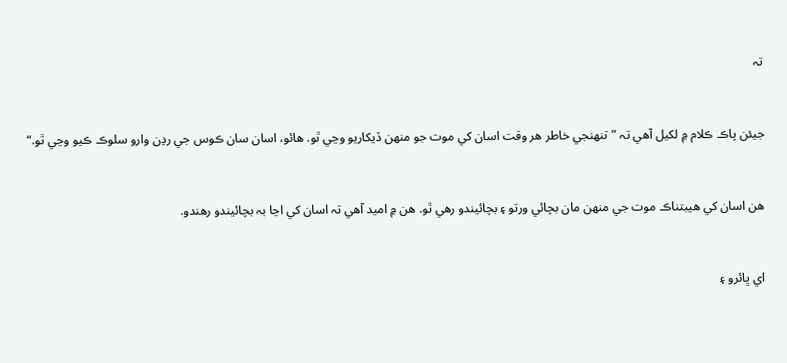تہ


جيئن پاڪ ڪلام ۾ لکيل آهي تہ ”تنهنجي خاطر هر وقت اسان کي موت جو منهن ڏيکاريو وڃي ٿو. هائو، اسان سان ڪوس جي رڍن وارو سلوڪ ڪيو وڃي ٿو.“


هن اسان کي هيبتناڪ موت جي منهن مان بچائي ورتو ۽ بچائيندو رهي ٿو. هن ۾ اميد آهي تہ اسان کي اڃا بہ بچائيندو رهندو.


اي ڀائرو ۽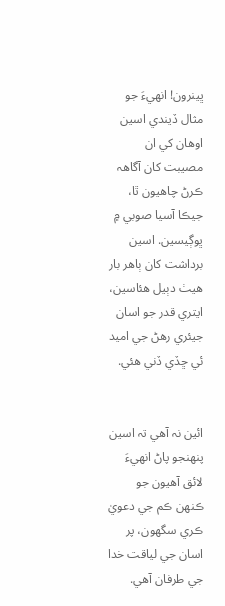ڀينرون! انهيءَ جو مثال ڏيندي اسين اوهان کي ان مصيبت کان آگاهہ ڪرڻ چاهيون ٿا، جيڪا آسيا صوبي ۾ ڀوڳيسين. اسين برداشت کان ٻاهر بار هيٺ دٻيل هئاسين، ايتري قدر جو اسان جيئري رهڻ جي اميد ئي ڇڏي ڏني هئي.


ائين نہ آهي تہ اسين پنهنجو پاڻ انهيءَ لائق آهيون جو ڪنهن ڪم جي دعويٰ ڪري سگھون، پر اسان جي لياقت خدا جي طرفان آهي.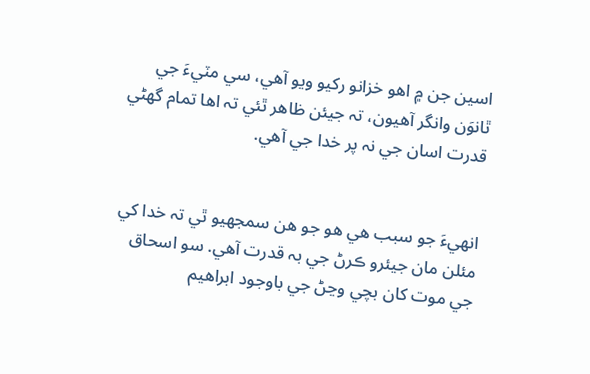اسين جن ۾ اهو خزانو رکيو ويو آهي، سي مٽيءَ جي ٿانوَن وانگر آهيون، تہ جيئن ظاهر ٿئي تہ اها تمام گھڻي قدرت اسان جي نہ پر خدا جي آهي.


انهيءَ جو سبب هي هو جو هن سمجھيو ٿي تہ خدا کي مئلن مان جيئرو ڪرڻ جي بہ قدرت آهي. سو اسحاق جي موت کان بچي وڃڻ جي باوجود ابراهيم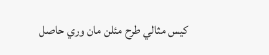کيس مثالي طرح مئلن مان وري حاصل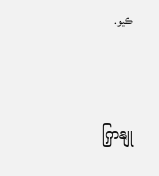ڪيو.


ကြှနျု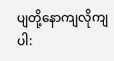ပျတို့နောကျလိုကျပါ: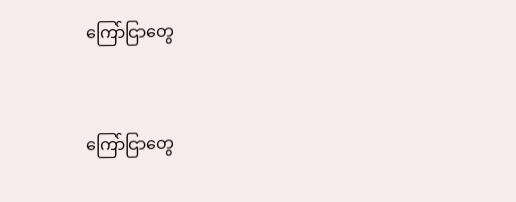ကြော်ငြာတွေ


ကြော်ငြာတွေ